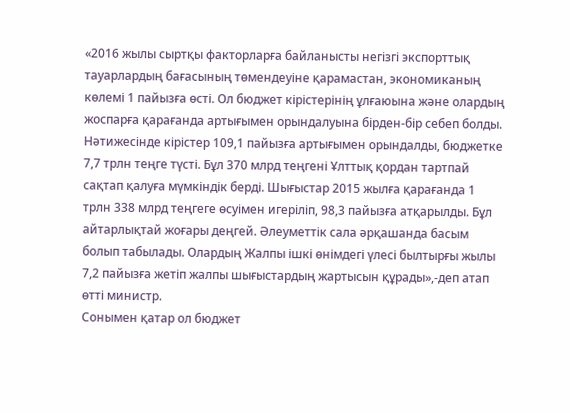«2016 жылы сыртқы факторларға байланысты негізгі экспорттық тауарлардың бағасының төмендеуіне қарамастан, экономиканың көлемі 1 пайызға өсті. Ол бюджет кірістерінің ұлғаюына және олардың жоспарға қарағанда артығымен орындалуына бірден-бір себеп болды. Нәтижесінде кірістер 109,1 пайызға артығымен орындалды, бюджетке 7,7 трлн теңге түсті. Бұл 370 млрд теңгені Ұлттық қордан тартпай сақтап қалуға мүмкіндік берді. Шығыстар 2015 жылға қарағанда 1 трлн 338 млрд теңгеге өсуімен игеріліп, 98,3 пайызға атқарылды. Бұл айтарлықтай жоғары деңгей. Әлеуметтік сала әрқашанда басым болып табылады. Олардың Жалпы ішкі өнімдегі үлесі былтырғы жылы 7,2 пайызға жетіп жалпы шығыстардың жартысын құрады»,-деп атап өтті министр.
Сонымен қатар ол бюджет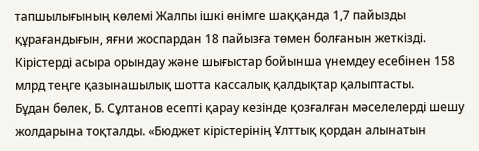тапшылығының көлемі Жалпы ішкі өнімге шаққанда 1,7 пайызды құрағандығын, яғни жоспардан 18 пайызға төмен болғанын жеткізді. Кірістерді асыра орындау және шығыстар бойынша үнемдеу есебінен 158 млрд теңге қазынашылық шотта кассалық қалдықтар қалыптасты.
Бұдан бөлек, Б. Сұлтанов есепті қарау кезінде қозғалған мәселелерді шешу жолдарына тоқталды. «Бюджет кірістерінің Ұлттық қордан алынатын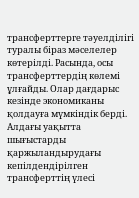трансферттерге тәуелділігі туралы біраз мәселелер көтерілді. Расында, осы трансферттердің көлемі ұлғайды. Олар дағдарыс кезінде экономиканы қолдауға мүмкіндік берді. Алдағы уақытта шығыстарды қаржыландырудағы кепілдендірілген трансферттің үлесі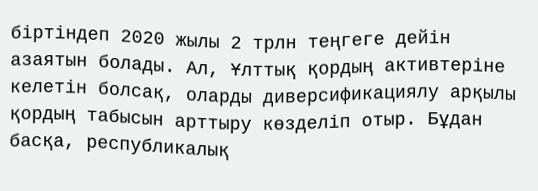біртіндеп 2020 жылы 2 трлн теңгеге дейін азаятын болады. Ал, Ұлттық қордың активтеріне келетін болсақ, оларды диверсификациялу арқылы қордың табысын арттыру көзделіп отыр. Бұдан басқа, республикалық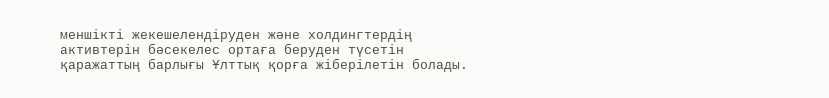меншікті жекешелендіруден және холдингтердің активтерін бәсекелес ортаға беруден түсетін қаражаттың барлығы Ұлттық қорға жіберілетін болады.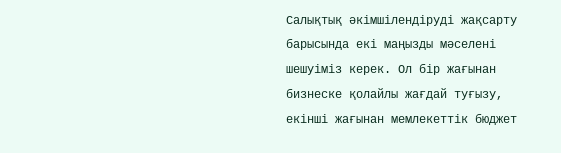Салықтық әкімшілендіруді жақсарту барысында екі маңызды мәселені шешуіміз керек. Ол бір жағынан бизнеске қолайлы жағдай туғызу, екінші жағынан мемлекеттік бюджет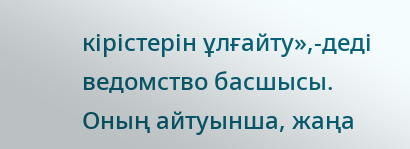кірістерін ұлғайту»,-деді ведомство басшысы.
Оның айтуынша, жаңа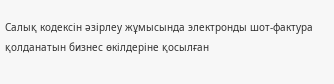Салық кодексін әзірлеу жұмысында электронды шот-фактура қолданатын бизнес өкілдеріне қосылған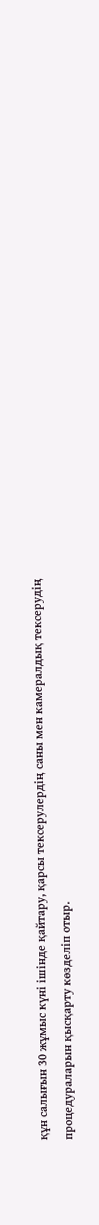құн салығын 30 жұмыс күні ішінде қайтару, қарсы тексерулердің саны мен камералдық тексерудің процедураларын қысқарту көзделіп отыр.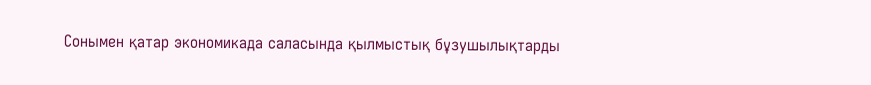Сонымен қатар экономикада саласында қылмыстық бұзушылықтарды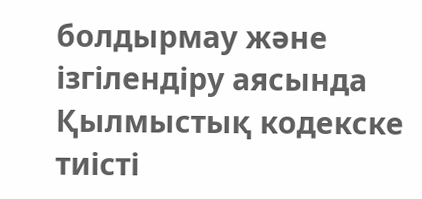болдырмау және ізгілендіру аясында Қылмыстық кодекске тиісті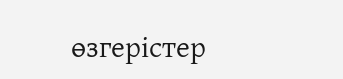өзгерістер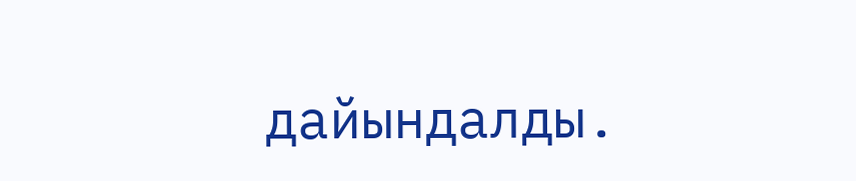дайындалды.